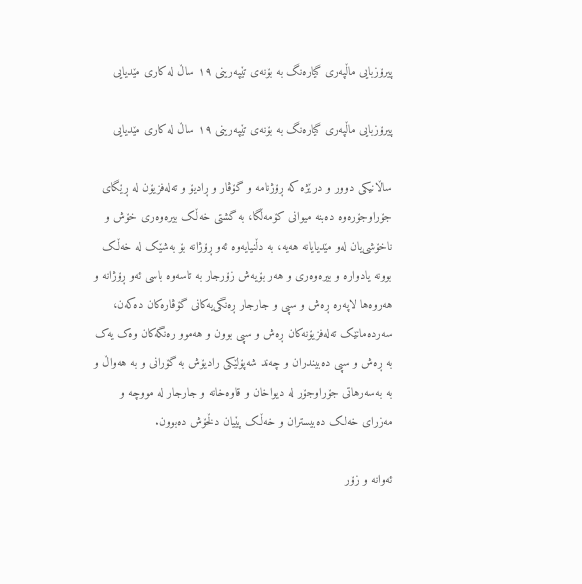پیرۆزبایی ماڵپەری گیارەنگ بە بۆنەی تێپەرینی ١٩ ساڵ لە کاری مێدیایی

پیرۆزبایی ماڵپەری گیارەنگ بە بۆنەی تێپەرینی ١٩ ساڵ لە کاری مێدیایی

ساڵانیکی دوور و درێژە کە ڕۆژنامە و گۆڤار و ڕادیۆ و تەلەفزیۆن لە ڕێگای جۆراوجۆرەوە دەبنە میوانی کۆمەڵگا، بە گشتی خەڵک بیرەوەری خۆش و ناخۆشی‌یان لەو مێدیایانە هەیە، بە دڵنیایەوە ئەو ڕۆژانە بۆ بەشێک لە خەڵک بوونە یادوارە و بیرەوەری و هەر بۆیەش زۆرجار بە تاسەوە باسی ئەو ڕۆژانە و هەروەها لاپەرە ڕەش و سپی و جارجار ڕەنگی‌یەکانی گۆڤارەکان دەکەن، سەردەمانێک تەلەفزیۆنەکان ڕەش و سپی بوون و هەموو رەنگەکان وەک یەک بە ڕەش و سپی دەبیندران و چەند شەپۆلێکی رادیۆش بە گۆرانی و بە هەواڵ و بە بەسەرهاتی جۆراوجۆر لە دیواخان و قاوەخانە و جارجار لە مووچە و مەزرای خەلک دەبیستران و خەڵک پێیان دڵخۆش دەبوون.

ئەوانە و زۆر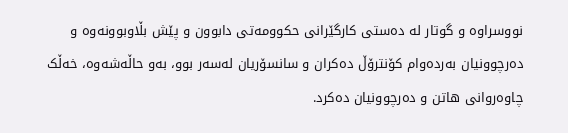نووسراوە و گوتار لە دەستی کارگێرانی حکوومەتی دابوون و پێش بڵاوبوونەوە و دەرچوونیان بەردەوام کۆنترۆڵ دەکران و سانسۆریان لەسەر بوو، بەو حاڵەشەوە، خەڵک چاوەروانی هاتن و دەرچوونیان دەکرد.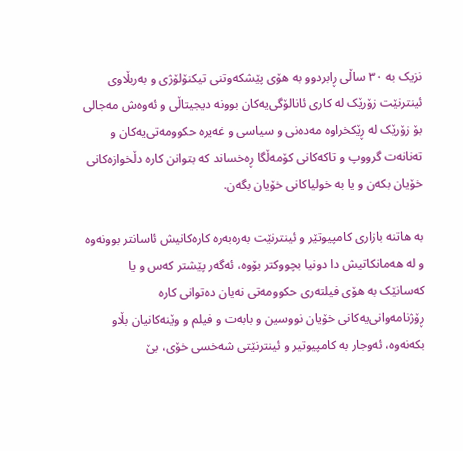نزیک بە ٣٠ ساڵی ڕابردوو بە هۆی پێشکەوتنی تیکنۆلۆژی و بەربڵاوی ئینترنێت زۆرێک لە کاری ئانالۆگی‌یەکان بوونە دیجیتاڵی و ئەوەش مەجالی بۆ زۆرێک لە ڕێکخراوە مەدەنی و سیاسی و غەیرە حکوومەتی‌یەکان و تەنانەت گرووپ و تاکەکانی کۆمەڵگا ڕەخساند کە بتوانن کارە دڵخوازەکانی خۆیان بکەن و یا بە خولیاکانی خۆیان بگەن.

بە هاتنە بازاری کامپیوتێر و ئینترنێت بەرەبەرە کارەکانیش ئاسانتر بوونەوە و لە هەمانکاتیش دا دونیا بچووکتر بۆوە، ئەگەر پێشتر کەس و یا کەسانێک بە هۆی فیلتەری حکوومەتی نەیان دەتوانی کارە ڕۆژنامەوانی‌یەکانی خۆیان نووسین و بابەت و فیلم و وێنەکانیان بڵاو بکەنەوە، ئەوجار بە کامپیوتیر و ئینترنێتی شەخسی خۆی، بێ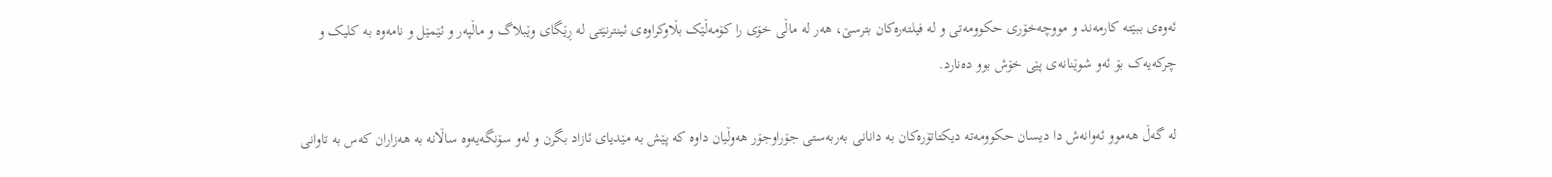ئەوەی ببێتە کارمەند و مووچەخۆری حکوومەتی و لە فیلتەرەکان بترسێ، هەر لە ماڵی خۆی را کۆمەڵێک بڵاوکراوەی ئینترنێتی لە ڕێگای وێبلاگ و ماڵپەر و ئێمێل و نامەوە بە کلیک و چرکەیەک بۆ ئەو شوێنانەی پێی خۆش بوو دەنارد.

لە گەڵ هەموو ئەوانەش دا دیسان حکوومەتە دیکتاتۆرەکان بە دانانی بەربەستی جۆراوجۆر هەوڵیان داوە کە پێش بە مێدیای ئازاد بگرن و لەو سۆنگەیەوە ساڵانە بە هەزاران کەس بە تاوانی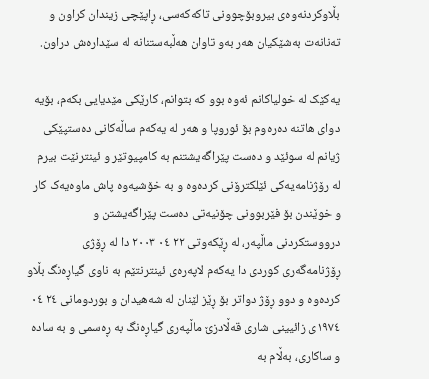بڵاوکردنەوەی بیروبۆچوونی تاکەکەسی، ڕاپێچی زیندان کراون و تەنانەت بەشێکیان هەر بەو تاوان هەڵبەستنانە لە سێدارەش دراون.

یەکێک لە خولیاکانم ئەوە بوو کە بتوانم، کارێکی مێدیایی بکەم، بۆیە دوای هاتنە دەرەوم بۆ ئوروپا و هەر لە یەکەم ساڵەکانی دەستپێکی ژیانم لە سوئێد و دەست پێراگەیشتنم بە کامپیوتێر و ئینترنێت بیرم لە رۆژنامەیەکی ئێلکترۆنی کردەوە و بە خۆشیەوە پاش ماوەیەک کار و خوێندن بۆ فێربوونی چۆنیەتی دەست پێراگەیشتن و درووستکردنی ماڵپەر، لە ڕێکەوتی ٢٢ ٠٤ ٢٠٠٣ دا لە ڕۆژی ڕۆژنامەگەری کوردی دا یەکەم لاپەرەی ئینترنتێم بە ناوی گیاڕەنگ بڵاو کردەوە و دوو ڕۆژ دواتر بۆ ڕێز لێنان لە شەهیدان و بوردومانی ٢٤ ٠٤ ١٩٧٤ی زائیینی شاری قەڵادزێ ماڵپەری گیاڕەنگ بە ڕەسمی و بە سادە و ساکاری، بەڵام بە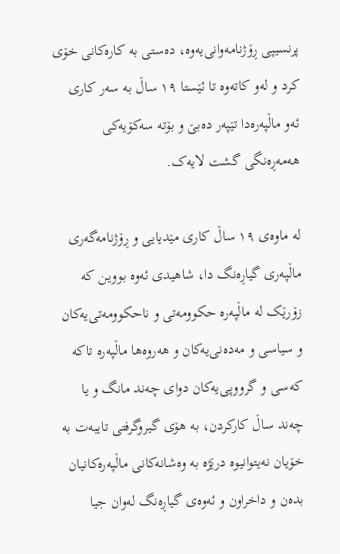پرنسیپی ڕۆژنامەوانی‌یەوە، دەستی بە کارەکانی خۆی کرد و لەو کاتەوە تا ئێستا ١٩ ساڵ بە سەر کاری ئەو ماڵپەرەدا تێپەر دەبێ و بۆتە سەکۆیەکی هەمەڕەنگی گشت لایەک.

لە ماوەی ١٩ ساڵ کاری مێدیایی و ڕۆژنامەگەری ماڵپەری گیاڕەنگ دا، شاهیدی ئەوە بووین کە زۆرێک لە ماڵپەرە حکوومەتی و ناحکوومەتی‌یەکان و سیاسی و مەدەنی‌یەکان و هەروەها ماڵپەرە تاکە کەسی و گرووپی‌یەکان دوای چەند مانگ و یا چەند ساڵ کارکردن، بە هۆی گیروگرفتی تایبەت بە خۆیان نەیتوانیوە درێژە بە وەشانەکانی ماڵپەرەکانیان بدەن و داخراون و ئەوەی گیاڕەنگ لەوان جیا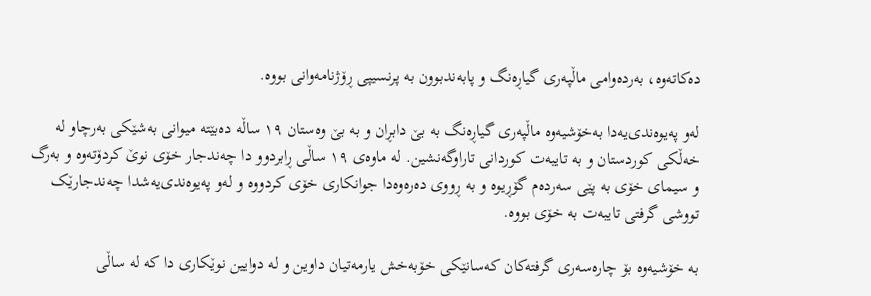دەکاتەوە، بەردەوامی ماڵپەری گیاڕەنگ و پابەندبوون بە پرنسیپی ڕۆژنامەوانی بووە.

لەو پەیوەندی‌یەدا بەخۆشیەوە ماڵپەری گیاڕەنگ بە بێ دابڕان و بە بێ وەستان ١٩ ساڵە دەبێتە میوانی بەشێکی بەرچاو لە خەڵکی کوردستان و بە تایبەت کوردانی تاراوگەنشین. لە ماوەی ١٩ ساڵی ڕابردوو دا چەندجار خۆی نوێ کردۆتەوە و بەرگ و سیمای خۆی بە پێی سەردەم گۆڕیوە و بە ڕووی دەرەوەدا جوانکاری خۆی کردووە و لەو پەیوەندی‌یەشدا چەندجارێک تووشی گرفتی تایبەت بە خۆی بووە.

بە خۆشیەوە بۆ چارەسەری گرفتەکان کەسانێکی خۆبەخش یارمەتیان داوین و لە دوایین نوێکاری دا کە لە ساڵی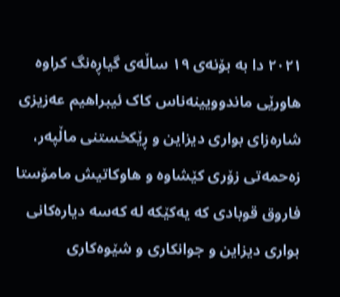٢٠٢١ دا بە بۆنەی ١٩ ساڵەی گیاڕەنگ کراوە هاورێی ماندوویینەناس کاک ئیبراهیم عەزیزی شارەزای بواری دیزاین و ڕێکخستنی ماڵپەر، زەحمەتی زۆری کێشاوە و هاوکاتیش مامۆستا فاروق قوبادی کە یەکێکە لە کەسە دیارەکانی بواری دیزاین و جوانکاری و شێوەکاری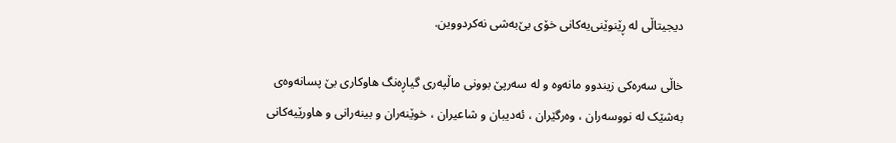دیجیتاڵی لە ڕێنوێنی‌یەکانی خۆی بێ‌بەشی نەکردووین.

خاڵی سەرەکی زیندوو مانەوە و لە سەرپێ بوونی ماڵپەری گیاڕەنگ هاوکاری بێ پسانەوەی بەشێک لە نووسەران ، وەرگێران ، ئەدیبان و شاعیران ، خوێنەران و بینەرانی و هاورێیەکانی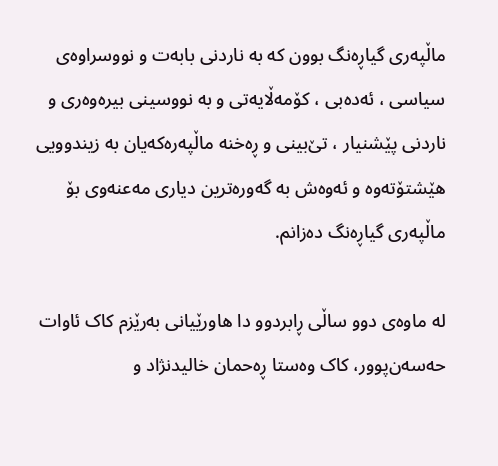ماڵپەری گیاڕەنگ بوون کە بە ناردنی بابەت و نووسراوەی سیاسی ، ئەدەبی ، کۆمەڵایەتی و بە نووسینی بیرەوەری و ناردنی پێشنیار ، تێ‌بینی و ڕەخنە ماڵپەرەکەیان بە زیندوویی هێشتۆتەوە و ئەوەش بە گەورەترین دیاری مەعنەوی بۆ ماڵپەری گیاڕەنگ دەزانم.

لە ماوەی دوو ساڵی ڕابردوو دا هاورێیانی بەرێزم کاک ئاوات حەسەن‌پوور، کاک وەستا ڕەحمان خالیدنژاد و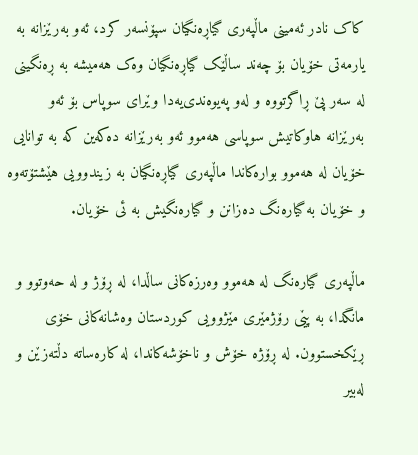کاک نادر ئەمینی ماڵپەری گیاڕەنگیان سپۆنسەر کرد، ئەو بەرێزانە بە یارمەتی خۆیان بۆ چەند ساڵێک گیاڕەنگیان وەک هەمیشە بە ڕەنگینی لە سەر پێ ڕاگرتووە و لەو پەیوەندی‌یەدا وێرای سوپاس بۆ ئەو بەرێزانە هاوکاتیش سوپاسی هەموو ئەو بەرێزانە دەکەین کە بە توانایی خۆیان لە هەموو بوارەکاندا ماڵپەری گیاڕەنگیان بە زیندوویی هێشتۆتەوە و خۆیان بە گیارەنگ دەزانن و گیارەنگیش بە ئی خۆیان.

ماڵپەری گیارەنگ لە هەموو وەرزەکانی ساڵدا، لە ڕۆژ و لە حەوتوو و مانگدا، بە پێی رۆژمێری مێژوویی کوردستان وەشانەکانی خۆی ڕێکخستوون. لە ڕۆژە خۆش و ناخۆشەکاندا، لە کارەساتە دڵتەزێن و لەبیر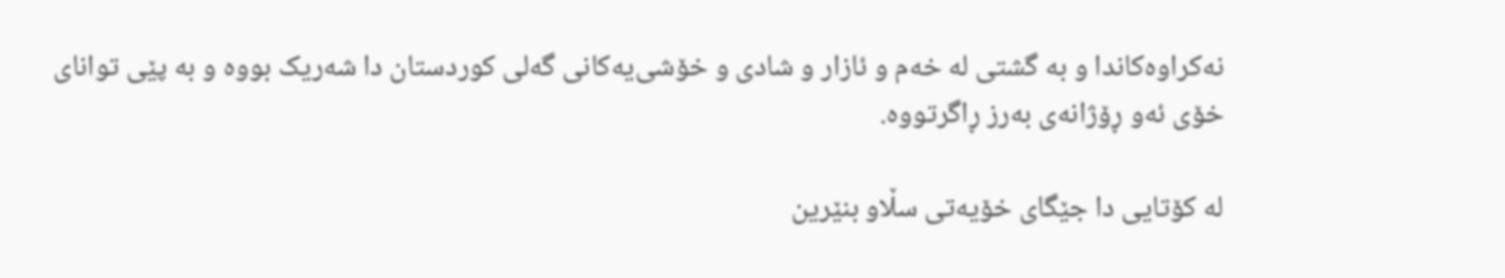نەکراوەکاندا و بە گشتی لە خەم و ئازار و شادی و خۆشی‌یەکانی گەلی کوردستان دا شەریک بووە و بە پێی توانای خۆی ئەو ڕۆژانەی بەرز ڕاگرتووە.

لە کۆتایی دا جێگای خۆیەتی سڵاو بنێرین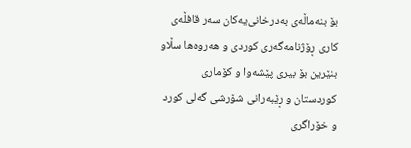بۆ بنەماڵەی بەدرخانی‌یەکان سەر قافڵەی کاری ڕۆژنامەگەری کوردی و هەروەها سڵاو بنێرین بۆ بیری پێشەوا و کۆماری کوردستان و ڕێبەرانی شۆرشی گەلی کورد و خۆراگری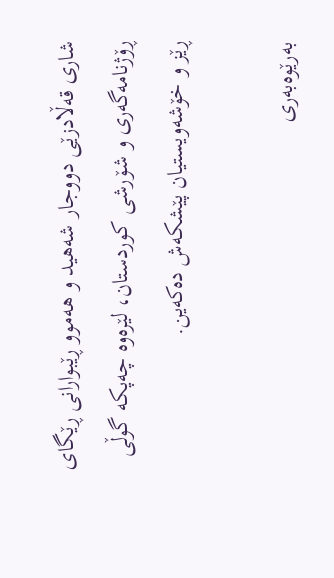شاری قەڵادزێی دووجار شەهید و هەموو ڕێبوارانی ڕێگای ڕۆژنامەگەری و شۆرشی کوردستان، لێرەوە چەپکە گوڵی ڕێز و خۆشەویستیان پێشکەش دەکەین.

بەرێوەبەری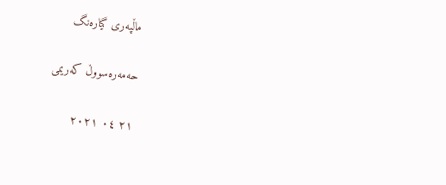ماڵپەری گیارەنگ

حەمەرەسووڵ کەریمی

٢١ ٠٤ ٢٠٢١